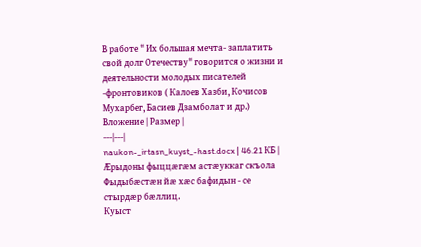В работе " Их большая мечта- заплатить свой долг Отечеству" говорится о жизни и деятельности молодых писателей -фронтовиков ( Калоев Хазби, Кочисов Мухарбег, Басиев Дзамболат и др.)
Вложение | Размер |
---|---|
naukon-_irtasn_kuyst_-hast.docx | 46.21 КБ |
Æрыдоны фыццæгæм астæуккаг скъола
Фыдыбæстæн йæ хæс бафидын - се стырдæр бæллиц.
Куыст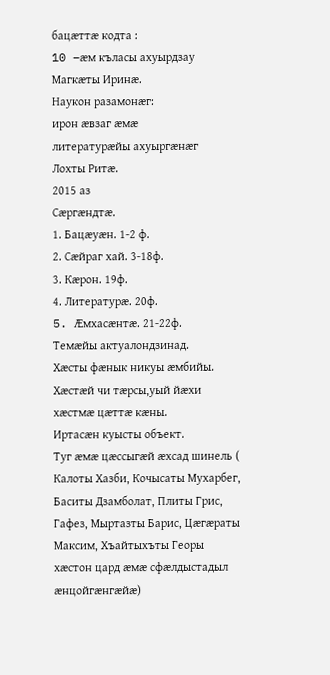бацæттæ кодта :
10 –æм къласы ахуырдзау
Магкæты Иринæ.
Наукон разамонæг:
ирон æвзаг æмæ
литературæйы ахуыргæнæг
Лохты Ритæ.
2015 аз
Сæргæндтæ.
1. Бацæуæн. 1-2 ф.
2. Сæйраг хай. 3-18ф.
3. Кæрон. 19ф.
4. Литературæ. 20ф.
5. Æмхасæнтæ. 21-22ф.
Темæйы актуалондзинад.
Хæсты фæнык никуы æмбийы.
Хæстæй чи тæрсы,уый йæхи хæстмæ цæттæ кæны.
Иртасæн куысты объект.
Туг æмæ цæссыгæй æхсад шинель ( Калоты Хазби, Кочысаты Мухарбег, Баситы Дзамболат, Плиты Грис, Гафез, Мыртазты Барис, Цæгæраты Максим, Хъайтыхъты Георы хæстон цард æмæ сфæлдыстадыл æнцойгæнгæйæ)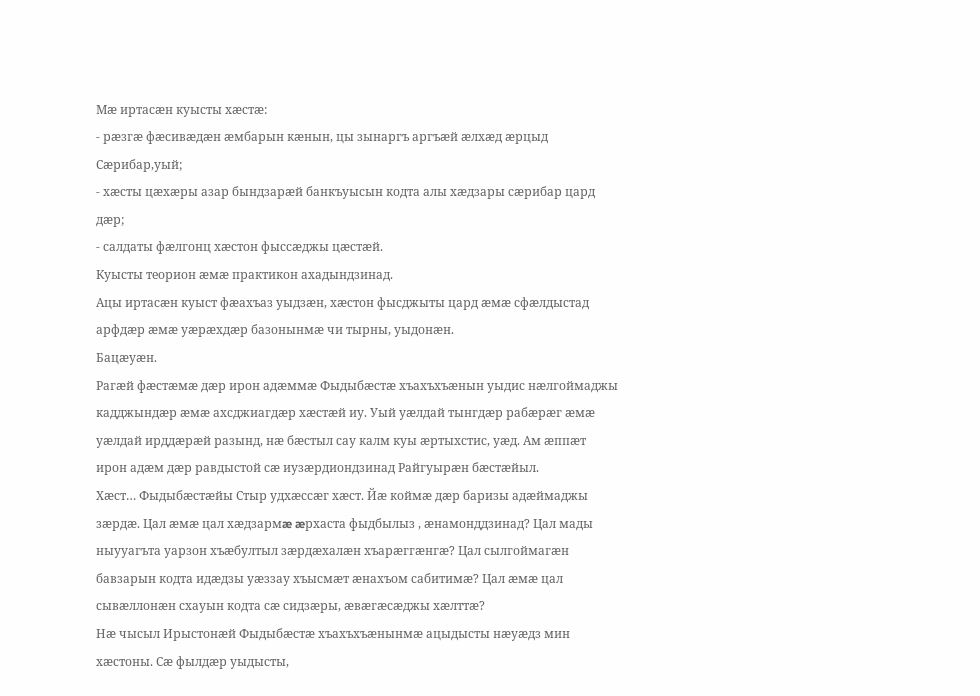Мæ иртасæн куысты хæстæ:
- рæзгæ фæсивæдæн æмбарын кæнын, цы зынаргъ аргъæй æлхæд æрцыд Сæрибар,уый;
- хæсты цæхæры азар бындзарæй банкъуысын кодта алы хæдзары сæрибар цард дæр;
- салдаты фæлгонц хæстон фыссæджы цæстæй.
Куысты теорион æмæ практикон ахадындзинад.
Ацы иртасæн куыст фæахъаз уыдзæн, хæстон фысджыты цард æмæ сфæлдыстад арфдæр æмæ уæрæхдæр базонынмæ чи тырны, уыдонæн.
Бацæуæн.
Рагæй фæстæмæ дæр ирон адæммæ Фыдыбæстæ хъахъхъæнын уыдис нæлгоймаджы кадджындæр æмæ ахсджиагдæр хæстæй иу. Уый уæлдай тынгдæр рабæрæг æмæ уæлдай ирддæрæй разынд, нæ бæстыл сау калм куы æртыхстис, уæд. Ам æппæт ирон адæм дæр равдыстой сæ иузæрдиондзинад Райгуырæн бæстæйыл.
Хæст… Фыдыбæстæйы Стыр удхæссæг хæст. Йæ коймæ дæр баризы адæймаджы зæрдæ. Цал æмæ цал хæдзармæ æрхаста фыдбылыз , æнамонддзинад? Цал мады ныууагъта уарзон хъæбултыл зæрдæхалæн хъарæггæнгæ? Цал сылгоймагæн бавзарын кодта идæдзы уæззау хъысмæт æнахъом сабитимæ? Цал æмæ цал сывæллонæн схауын кодта сæ сидзæры, æвæгæсæджы хæлттæ?
Нæ чысыл Ирыстонæй Фыдыбæстæ хъахъхъæнынмæ ацыдысты нæуæдз мин хæстоны. Сæ фылдæр уыдысты,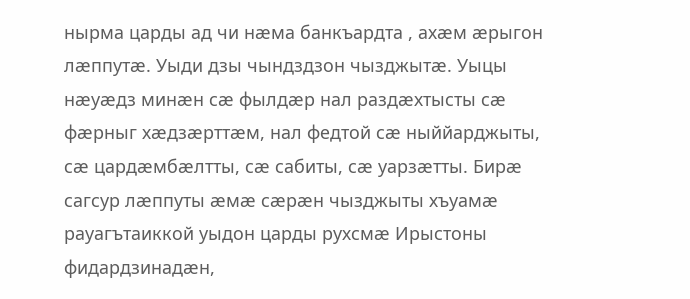нырма царды ад чи нæма банкъардта , ахæм æрыгон лæппутæ. Уыди дзы чындздзон чызджытæ. Уыцы нæуæдз минæн сæ фылдæр нал раздæхтысты сæ фæрныг хæдзæрттæм, нал федтой сæ ныййарджыты, сæ цардæмбæлтты, сæ сабиты, сæ уарзæтты. Бирæ сагсур лæппуты æмæ сæрæн чызджыты хъуамæ рауагътаиккой уыдон царды рухсмæ Ирыстоны фидардзинадæн,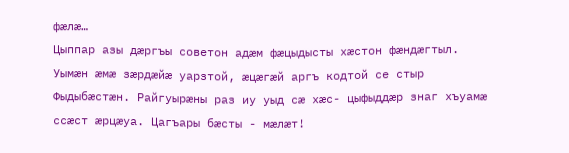фæлæ…
Цыппар азы дæргъы советон адæм фæцыдысты хæстон фæндæгтыл. Уымæн æмæ зæрдæйæ уарзтой, æцæгæй аргъ кодтой се стыр Фыдыбæстæн. Райгуырæны раз иу уыд сæ хæс- цыфыддæр знаг хъуамæ ссæст æрцæуа. Цагъары бæсты - мæлæт!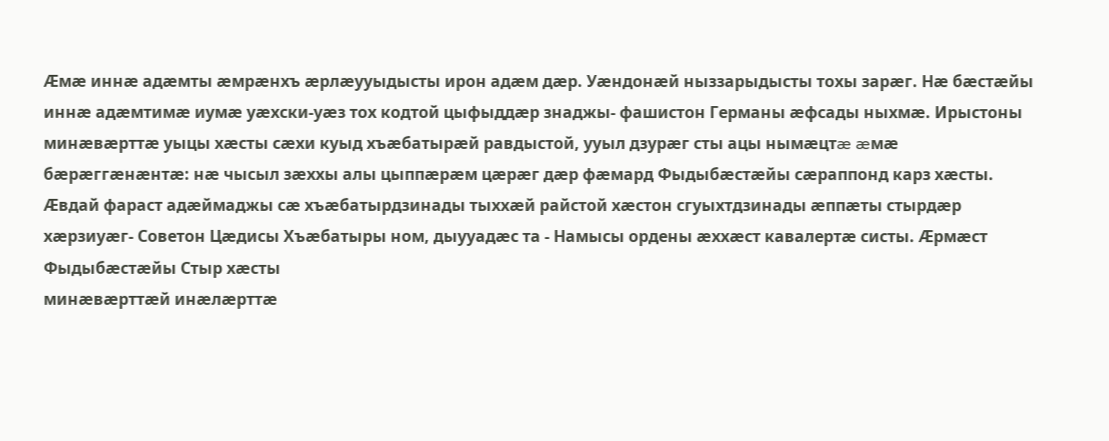Æмæ иннæ адæмты æмрæнхъ æрлæууыдысты ирон адæм дæр. Уæндонæй ныззарыдысты тохы зарæг. Нæ бæстæйы иннæ адæмтимæ иумæ уæхски-уæз тох кодтой цыфыддæр знаджы- фашистон Германы æфсады ныхмæ. Ирыстоны минæвæрттæ уыцы хæсты сæхи куыд хъæбатырæй равдыстой, ууыл дзурæг сты ацы нымæцтæ æмæ бæрæггæнæнтæ: нæ чысыл зæххы алы цыппæрæм цæрæг дæр фæмард Фыдыбæстæйы сæраппонд карз хæсты. Æвдай фараст адæймаджы сæ хъæбатырдзинады тыххæй райстой хæстон сгуыхтдзинады æппæты стырдæр хæрзиуæг- Советон Цæдисы Хъæбатыры ном, дыууадæс та - Намысы ордены æххæст кавалертæ систы. Æрмæст Фыдыбæстæйы Стыр хæсты
минæвæрттæй инæлæрттæ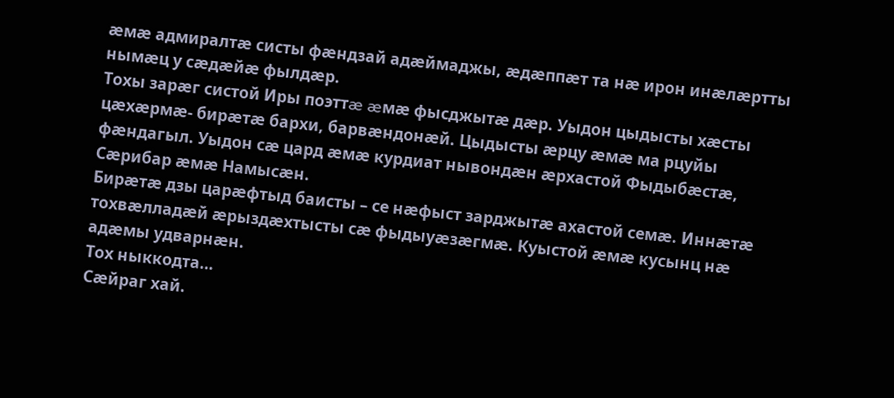æмæ адмиралтæ систы фæндзай адæймаджы, æдæппæт та нæ ирон инæлæртты нымæц у сæдæйæ фылдæр.
Тохы зарæг систой Иры поэттæ æмæ фысджытæ дæр. Уыдон цыдысты хæсты цæхæрмæ- бирæтæ бархи, барвæндонæй. Цыдысты æрцу æмæ ма рцуйы фæндагыл. Уыдон сæ цард æмæ курдиат нывондæн æрхастой Фыдыбæстæ, Сæрибар æмæ Намысæн.
Бирæтæ дзы царæфтыд баисты – се нæфыст зарджытæ ахастой семæ. Иннæтæ тохвæлладæй æрыздæхтысты сæ фыдыуæзæгмæ. Куыстой æмæ кусынц нæ адæмы удварнæн.
Тох ныккодта…
Сæйраг хай.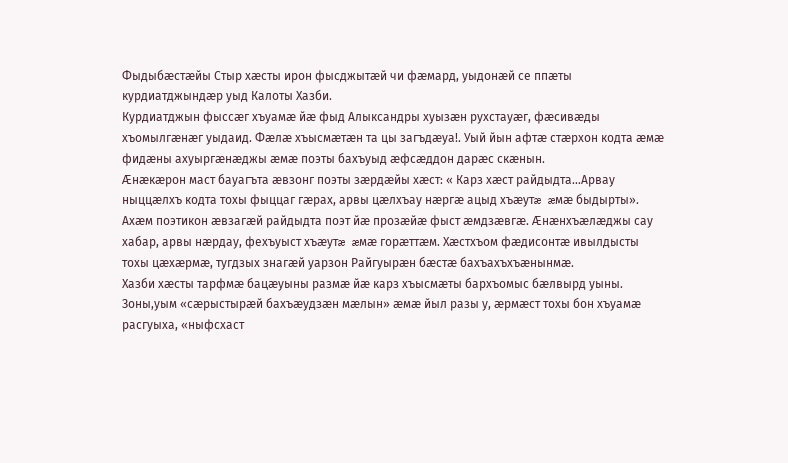Фыдыбæстæйы Стыр хæсты ирон фысджытæй чи фæмард, уыдонæй се ппæты курдиатджындæр уыд Калоты Хазби.
Курдиатджын фыссæг хъуамæ йæ фыд Алыксандры хуызæн рухстауæг, фæсивæды хъомылгæнæг уыдаид. Фæлæ хъысмæтæн та цы загъдæуа!. Уый йын афтæ стæрхон кодта æмæ фидæны ахуыргæнæджы æмæ поэты бахъуыд æфсæддон дарæс скæнын.
Æнæкæрон маст бауагъта æвзонг поэты зæрдæйы хæст: « Карз хæст райдыдта…Арвау ныццæлхъ кодта тохы фыццаг гæрах, арвы цæлхъау нæргæ ацыд хъæутæ æмæ быдырты». Ахæм поэтикон æвзагæй райдыдта поэт йæ прозæйæ фыст æмдзæвгæ. Æнæнхъæлæджы сау хабар, арвы нæрдау, фехъуыст хъæутæ æмæ горæттæм. Хæстхъом фæдисонтæ ивылдысты тохы цæхæрмæ, тугдзых знагæй уарзон Райгуырæн бæстæ бахъахъхъæнынмæ.
Хазби хæсты тарфмæ бацæуыны размæ йæ карз хъысмæты бархъомыс бæлвырд уыны. Зоны,уым «сæрыстырæй бахъæудзæн мæлын» æмæ йыл разы у, æрмæст тохы бон хъуамæ расгуыха, «ныфсхаст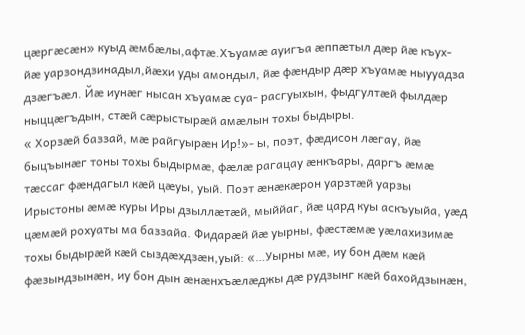цæргæсæн» куыд æмбæлы,афтæ.Хъуамæ ауигъа æппæтыл дæр йæ къух- йæ уарзондзинадыл,йæхи уды амондыл, йæ фæндыр дæр хъуамæ ныууадза дзæгъæл. Йæ иунæг нысан хъуамæ суа- расгуыхын, фыдгултæй фылдæр ныццæгъдын, стæй сæрыстырæй амæлын тохы быдыры.
« Хорзæй баззай, мæ райгуырæн Ир!»- ы, поэт, фæдисон лæгау, йæ быцъынæг тоны тохы быдырмæ, фæлæ рагацау æнкъары, даргъ æмæ тæссаг фæндагыл кæй цæуы, уый. Поэт æнæкæрон уарзтæй уарзы Ирыстоны æмæ куры Иры дзыллæтæй, мыййаг, йæ цард куы аскъуыйа, уæд цæмæй рохуаты ма баззайа. Фидарæй йæ уырны, фæстæмæ уæлахизимæ тохы быдырæй кæй сыздæхдзæн,уый: «…Уырны мæ, иу бон дæм кæй фæзындзынæн, иу бон дын æнæнхъæлæджы дæ рудзынг кæй бахойдзынæн,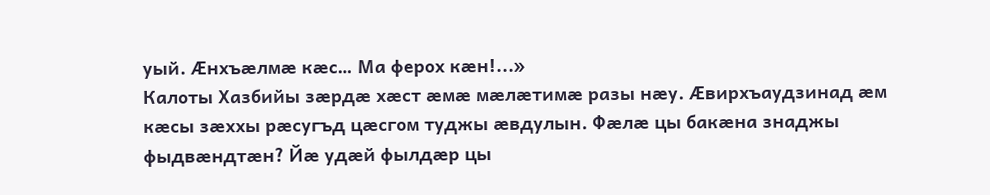уый. Æнхъæлмæ кæс… Ма ферох кæн!...»
Калоты Хазбийы зæрдæ хæст æмæ мæлæтимæ разы нæу. Æвирхъаудзинад æм кæсы зæххы рæсугъд цæсгом туджы æвдулын. Фæлæ цы бакæна знаджы фыдвæндтæн? Йæ удæй фылдæр цы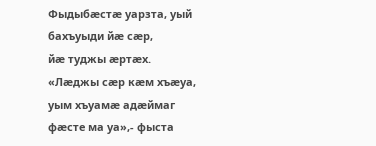Фыдыбæстæ уарзта, уый бахъуыди йæ сæр,
йæ туджы æртæх. «Лæджы сæр кæм хъæуа, уым хъуамæ адæймаг фæсте ма уа»,- фыста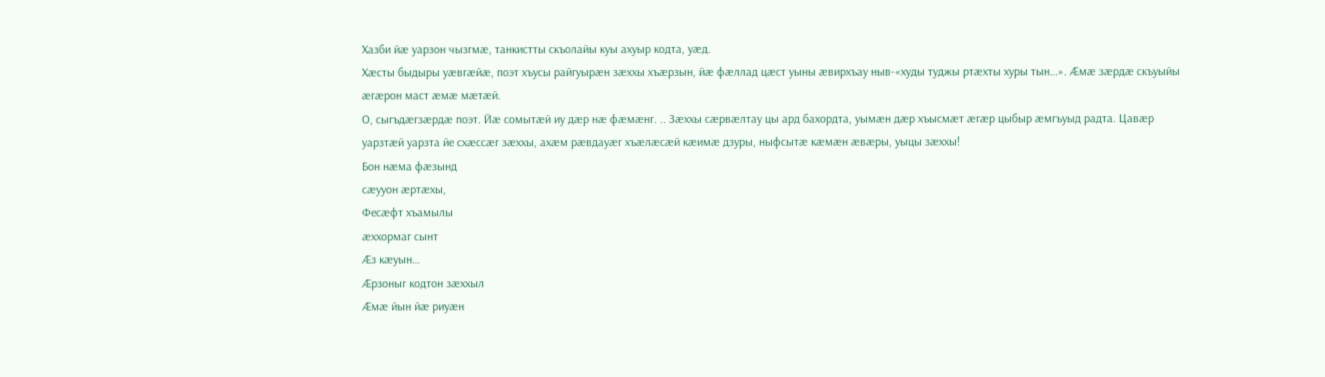Хазби йæ уарзон чызгмæ, танкистты скъолайы куы ахуыр кодта, уæд.
Хæсты быдыры уæвгæйæ, поэт хъусы райгуырæн зæххы хъæрзын, йæ фæллад цæст уыны æвирхъау ныв-«худы туджы ртæхты хуры тын…». Æмæ зæрдæ скъуыйы æгæрон маст æмæ мæтæй.
О, сыгъдæгзæрдæ поэт. Йæ сомытæй иу дæр нæ фæмæнг. .. Зæххы сæрвæлтау цы ард бахордта, уымæн дæр хъысмæт æгæр цыбыр æмгъуыд радта. Цавæр уарзтæй уарзта йе схæссæг зæххы, ахæм рæвдауæг хъæлæсæй кæимæ дзуры, ныфсытæ кæмæн æвæры, уыцы зæххы!
Бон нæма фæзынд
сæууон æртæхы,
Фесæфт хъамылы
æххормаг сынт
Æз кæуын…
Æрзоныг кодтон зæххыл
Æмæ йын йæ риуæн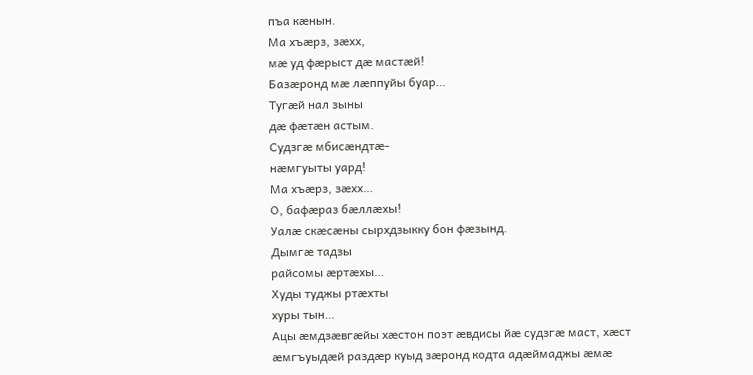пъа кæнын.
Ма хъæрз, зæхх,
мæ уд фæрыст дæ мастæй!
Базæронд мæ лæппуйы буар…
Тугæй нал зыны
дæ фæтæн астым.
Судзгæ мбисæндтæ-
нæмгуыты уард!
Ма хъæрз, зæхх…
О, бафæраз бæллæхы!
Уалæ скæсæны сырхдзыкку бон фæзынд.
Дымгæ тадзы
райсомы æртæхы…
Худы туджы ртæхты
хуры тын…
Ацы æмдзæвгæйы хæстон поэт æвдисы йæ судзгæ маст, хæст æмгъуыдæй раздæр куыд зæронд кодта адæймаджы æмæ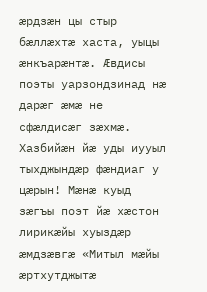æрдзæн цы стыр бæллæхтæ хаста, уыцы æнкъарæнтæ. Æвдисы поэты уарзондзинад нæ дарæг æмæ не сфæлдисæг зæхмæ.
Хазбийæн йæ уды иууыл тыхджындæр фæндиаг у цæрын! Мæнæ куыд зæгъы поэт йæ хæстон лирикæйы хуыздæр æмдзæвгæ «Митыл мæйы æртхутджытæ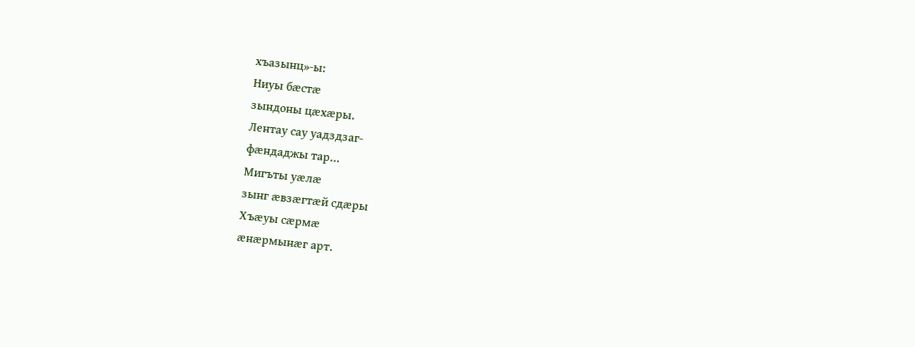хъазынц»-ы:
Ниуы бæстæ
зындоны цæхæры.
Лентау сау уадздзаг-
фæндаджы тар…
Мигъты уæлæ
зынг æвзæгтæй сдæры
Хъæуы сæрмæ
æнæрмынæг арт.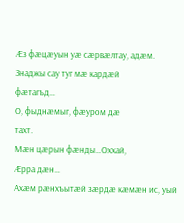Æз фæцæуын уæ сæрвæлтау, адæм.
Знаджы сау туг мæ кардæй
фæтагъд…
О, фыднæмыг, фæуром дæ
тахт.
Мæн цæрын фæнды…Оххай,
Æрра дæн…
Ахæм рæнхъытæй зæрдæ кæмæн ис, уый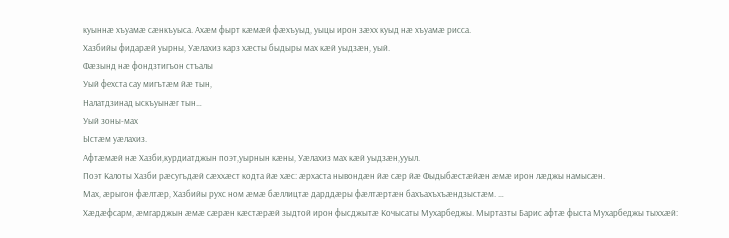куыннæ хъуамæ сæнкъуыса. Ахæм фырт кæмæй фæхъуыд, уыцы ирон зæхх куыд нæ хъуамæ рисса.
Хазбийы фидарæй уырны, Уæлахиз карз хæсты быдыры мах кæй уыдзæн, уый.
Фæзынд нæ фондзтигъон стъалы
Уый фехста сау мигътæм йæ тын,
Налатдзинад ыскъуынæг тын…
Уый зоны-мах
Ыстæм уæлахиз.
Афтæмæй нæ Хазби,курдиатджын поэт,уырнын кæны, Уæлахиз мах кæй уыдзæн,ууыл.
Поэт Калоты Хазби рæсугъдæй сæххæст кодта йæ хæс: æрхаста нывондæн йæ сæр йæ Фыдыбæстæйæн æмæ ирон лæджы намысæн.
Мах, æрыгон фæлтæр, Хазбийы рухс ном æмæ бæллицтæ дарддæры фæлтæртæн бахъахъхъæндзыстæм. …
Хæдæфсарм, æмгарджын æмæ сæрæн кæстæрæй зыдтой ирон фысджытæ Кочысаты Мухарбеджы. Мыртазты Барис афтæ фыста Мухарбеджы тыххæй: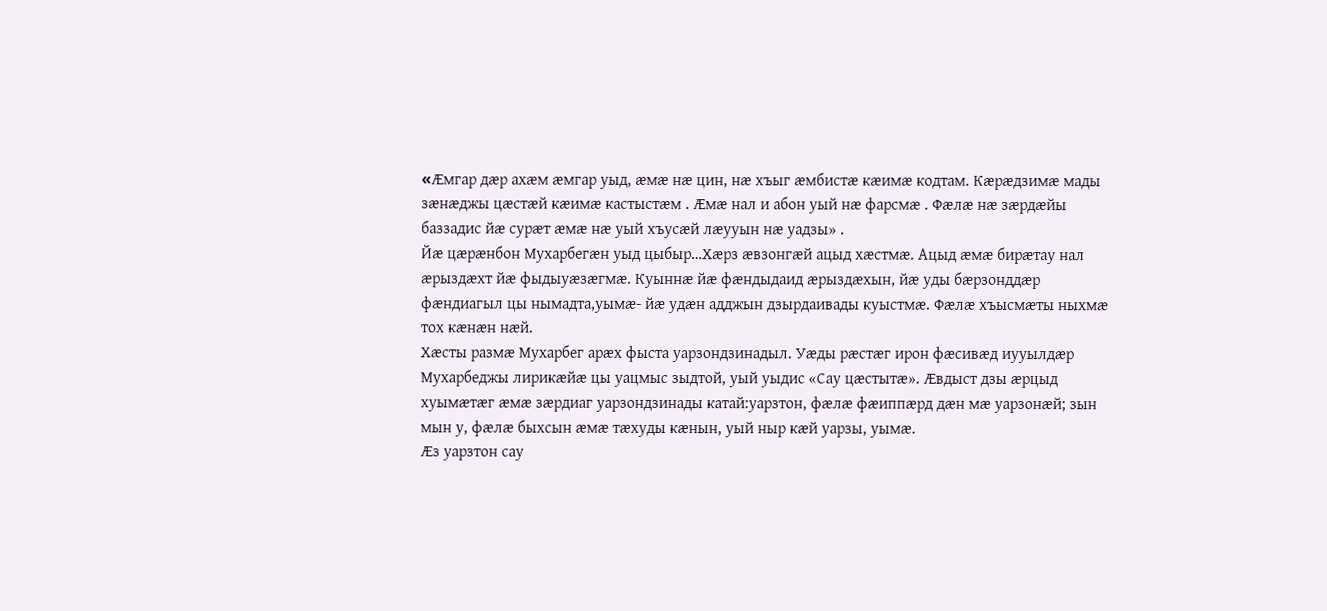«Æмгар дæр ахæм æмгар уыд, æмæ нæ цин, нæ хъыг æмбистæ кæимæ кодтам. Кæрæдзимæ мады зæнæджы цæстæй кæимæ кастыстæм . Æмæ нал и абон уый нæ фарсмæ . Фæлæ нæ зæрдæйы баззадис йæ сурæт æмæ нæ уый хъусæй лæууын нæ уадзы» .
Йæ цæрæнбон Мухарбегæн уыд цыбыр…Хæрз æвзонгæй ацыд хæстмæ. Ацыд æмæ бирæтау нал æрыздæхт йæ фыдыуæзæгмæ. Куыннæ йæ фæндыдаид æрыздæхын, йæ уды бæрзонддæр фæндиагыл цы нымадта,уымæ- йæ удæн адджын дзырдаивады куыстмæ. Фæлæ хъысмæты ныхмæ тох кæнæн нæй.
Хæсты размæ Мухарбег арæх фыста уарзондзинадыл. Уæды рæстæг ирон фæсивæд иууылдæр Мухарбеджы лирикæйæ цы уацмыс зыдтой, уый уыдис «Сау цæстытæ». Æвдыст дзы æрцыд хуымæтæг æмæ зæрдиаг уарзондзинады катай:уарзтон, фæлæ фæиппæрд дæн мæ уарзонæй; зын мын у, фæлæ быхсын æмæ тæхуды кæнын, уый ныр кæй уарзы, уымæ.
Æз уарзтон сау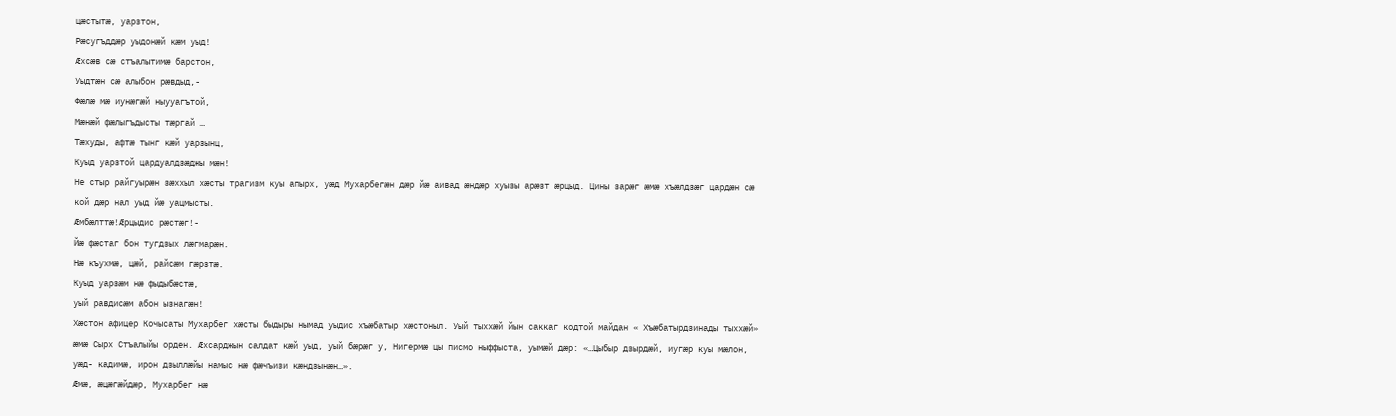цæстытæ, уарзтон,
Рæсугъддæр уыдонæй кæм уыд!
Æхсæв сæ стъалытимæ барстон,
Уыдтæн сæ алыбон рæвдыд,-
Фæлæ мæ иунæгæй ныууагътой,
Мæнæй фæлыгъдысты тæргай …
Тæхуды, афтæ тынг кæй уарзынц,
Куыд уарзтой цардуалдзæджы мæн!
Не стыр райгуырæн зæххыл хæсты трагизм куы апырх, уæд Мухарбегæн дæр йæ аивад æндæр хуызы арæзт æрцыд. Цины зарæг æмæ хъæлдзæг цардæн сæ кой дæр нал уыд йæ уацмысты.
Æмбæлттæ!Æрцыдис рæстæг!-
Йæ фæстаг бон тугдзых лæгмарæн.
Нæ къухмæ, цæй, райсæм гæрзтæ.
Куыд уарзæм нæ фыдыбæстæ,
уый равдисæм абон ызнагæн!
Хæстон афицер Кочысаты Мухарбег хæсты быдыры нымад уыдис хъæбатыр хæстоныл. Уый тыххæй йын саккаг кодтой майдан « Хъæбатырдзинады тыххæй» æмæ Сырх Стъалыйы орден. Æхсарджын салдат кæй уыд, уый бæрæг у, Нигермæ цы писмо ныффыста, уымæй дæр: «…Цыбыр дзырдæй, иугæр куы мæлон, уæд- кадимæ, ирон дзыллæйы намыс нæ фæчъизи кæндзынæн…».
Æмæ, æцæгæйдæр, Мухарбег нæ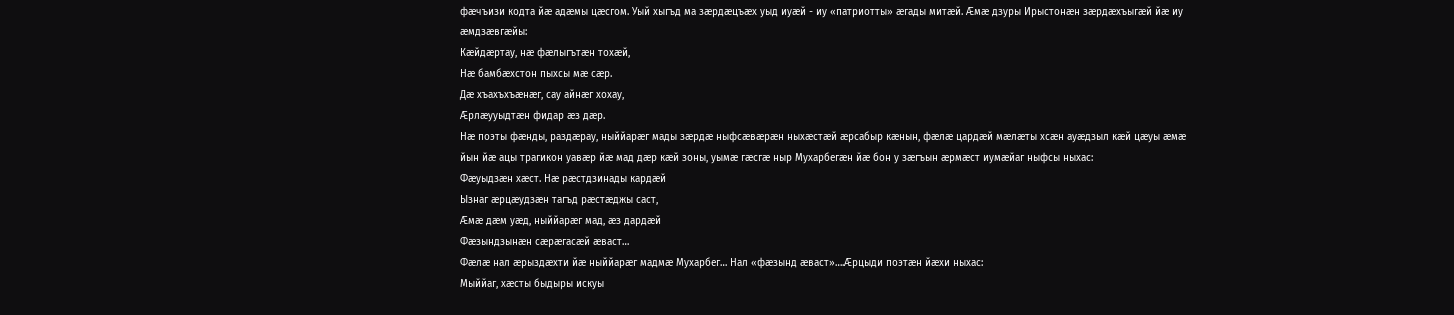фæчъизи кодта йæ адæмы цæсгом. Уый хыгъд ма зæрдæцъæх уыд иуæй - иу «патриотты» æгады митæй. Æмæ дзуры Ирыстонæн зæрдæхъыгæй йæ иу æмдзæвгæйы:
Кæйдæртау, нæ фæлыгътæн тохæй,
Нæ бамбæхстон пыхсы мæ сæр.
Дæ хъахъхъæнæг, сау айнæг хохау,
Æрлæууыдтæн фидар æз дæр.
Нæ поэты фæнды, раздæрау, ныййарæг мады зæрдæ ныфсæвæрæн ныхæстæй æрсабыр кæнын, фæлæ цардæй мæлæты хсæн ауæдзыл кæй цæуы æмæ йын йæ ацы трагикон уавæр йæ мад дæр кæй зоны, уымæ гæсгæ ныр Мухарбегæн йæ бон у зæгъын æрмæст иумæйаг ныфсы ныхас:
Фæуыдзæн хæст. Нæ рæстдзинады кардæй
Ызнаг æрцæудзæн тагъд рæстæджы саст,
Æмæ дæм уæд, ныййарæг мад, æз дардæй
Фæзындзынæн сæрæгасæй æваст…
Фæлæ нал æрыздæхти йæ ныййарæг мадмæ Мухарбег… Нал «фæзынд æваст»….Æрцыди поэтæн йæхи ныхас:
Мыййаг, хæсты быдыры искуы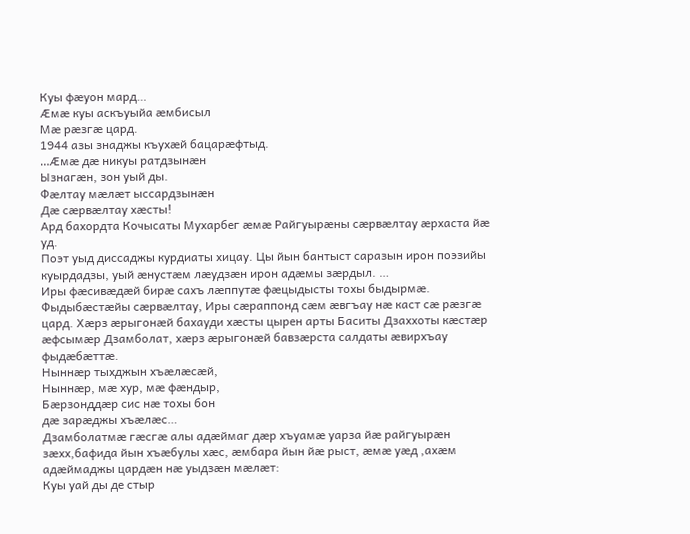Куы фæуон мард…
Æмæ куы аскъуыйа æмбисыл
Мæ рæзгæ цард.
1944 азы знаджы къухæй бацарæфтыд.
…Æмæ дæ никуы ратдзынæн
Ызнагæн, зон уый ды.
Фæлтау мæлæт ыссардзынæн
Дæ сæрвæлтау хæсты!
Ард бахордта Кочысаты Мухарбег æмæ Райгуырæны сæрвæлтау æрхаста йæ уд.
Поэт уыд диссаджы курдиаты хицау. Цы йын бантыст саразын ирон поэзийы куырдадзы, уый æнустæм лæудзæн ирон адæмы зæрдыл. …
Иры фæсивæдæй бирæ сахъ лæппутæ фæцыдысты тохы быдырмæ. Фыдыбæстæйы сæрвæлтау, Иры сæраппонд сæм æвгъау нæ каст сæ рæзгæ цард. Хæрз æрыгонæй бахауди хæсты цырен арты Баситы Дзаххоты кæстæр æфсымæр Дзамболат, хæрз æрыгонæй бавзæрста салдаты æвирхъау фыдæбæттæ.
Ныннæр тыхджын хъæлæсæй,
Ныннæр, мæ хур, мæ фæндыр,
Бæрзонддæр сис нæ тохы бон
дæ зарæджы хъæлæс…
Дзамболатмæ гæсгæ алы адæймаг дæр хъуамæ уарза йæ райгуырæн зæхх,бафида йын хъæбулы хæс, æмбара йын йæ рыст, æмæ уæд ,ахæм адæймаджы цардæн нæ уыдзæн мæлæт:
Куы уай ды де стыр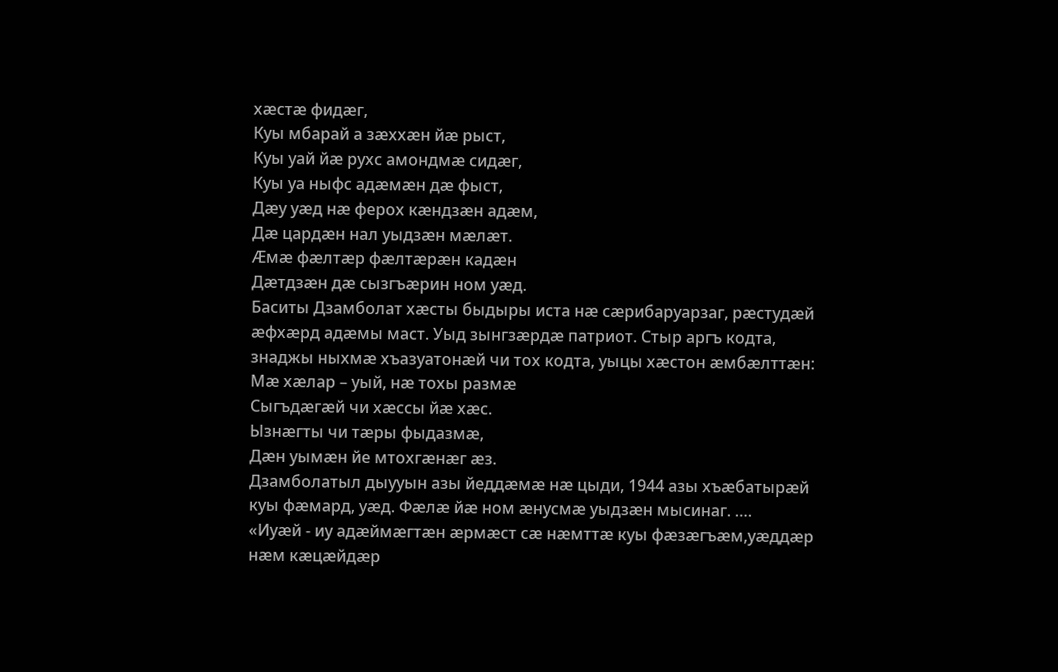хæстæ фидæг,
Куы мбарай а зæххæн йæ рыст,
Куы уай йæ рухс амондмæ сидæг,
Куы уа ныфс адæмæн дæ фыст,
Дæу уæд нæ ферох кæндзæн адæм,
Дæ цардæн нал уыдзæн мæлæт.
Æмæ фæлтæр фæлтæрæн кадæн
Дæтдзæн дæ сызгъæрин ном уæд.
Баситы Дзамболат хæсты быдыры иста нæ сæрибаруарзаг, рæстудæй æфхæрд адæмы маст. Уыд зынгзæрдæ патриот. Стыр аргъ кодта, знаджы ныхмæ хъазуатонæй чи тох кодта, уыцы хæстон æмбæлттæн:
Мæ хæлар – уый, нæ тохы размæ
Сыгъдæгæй чи хæссы йæ хæс.
Ызнæгты чи тæры фыдазмæ,
Дæн уымæн йе мтохгæнæг æз.
Дзамболатыл дыууын азы йеддæмæ нæ цыди, 1944 азы хъæбатырæй куы фæмард, уæд. Фæлæ йæ ном æнусмæ уыдзæн мысинаг. ….
«Иуæй - иу адæймæгтæн æрмæст сæ нæмттæ куы фæзæгъæм,уæддæр нæм кæцæйдæр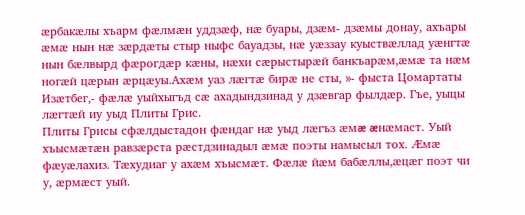æрбакæлы хъарм фæлмæн уддзæф, нæ буары, дзæм- дзæмы донау, ахъары æмæ нын нæ зæрдæты стыр ныфс бауадзы, нæ уæззау куыствæллад уæнгтæ нын бæлвырд фæрогдæр кæны, нæхи сæрыстырæй банкъарæм,æмæ та нæм ногæй цæрын æрцæуы.Ахæм уаз лæгтæ бирæ не сты, »- фыста Цомартаты Изæтбег,- фæлæ уыйхыгъд сæ ахадындзинад у дзæвгар фылдæр. Гъе, уыцы лæгтæй иу уыд Плиты Грис.
Плиты Грисы сфæлдыстадон фæндаг нæ уыд лæгъз æмæ æнæмаст. Уый хъысмæтæн равзæрста рæстдзинадыл æмæ поэты намысыл тох. Æмæ фæуæлахиз. Тæхудиаг у ахæм хъысмæт. Фæлæ йæм бабæллы,æцæг поэт чи у, æрмæст уый.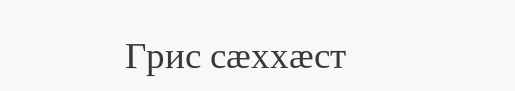Грис сæххæст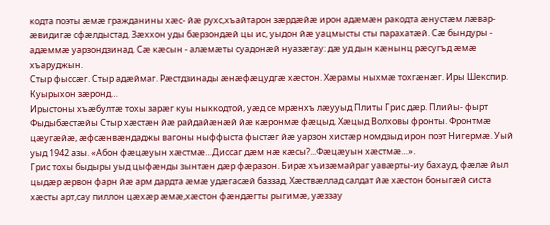кодта поэты æмæ гражданины хæс- йæ рухс,хъайтарон зæрдæйæ ирон адæмæн ракодта æнустæм лæвар- æвидигæ сфæлдыстад. Зæххон уды бæрзондæй цы ис, уыдон йæ уацмысты сты парахатæй. Сæ бындуры - адæммæ уарзондзинад. Сæ кæсын - алæмæты суадонæй нуазæгау: дæ уд дын кæнынц рæсугъд æмæ хъаруджын.
Стыр фыссæг. Стыр адæймаг. Рæстдзинады æнæфæцудгæ хæстон. Хæрамы ныхмæ тохгæнæг. Иры Шекспир. Куырыхон зæронд…
Ирыстоны хъæбултæ тохы зарæг куы ныккодтой, уæд се мрæнхъ лæууыд Плиты Грис дæр. Плийы- фырт Фыдыбæстæйы Стыр хæстæн йæ райдайæнæй йæ кæронмæ фæцыд. Хæцыд Волховы фронты. Фронтмæ цæугæйæ, æфсæнвæндаджы вагоны ныффыста фыстæг йæ уарзон хистæр номдзыд ирон поэт Нигермæ. Уый
уыд 1942 азы. «Абон фæцæуын хæстмæ…Диссаг дæм нæ кæсы?...Фæцæуын хæстмæ…».
Грис тохы быдыры уыд цыфæнды зынтæн дæр фæразон. Бирæ хъизæмайраг уавæрты-иу бахауд, фæлæ йыл цыдæр æрвон фарн йæ арм дардта æмæ удæгасæй баззад. Хæствæллад салдат йæ хæстон боныгæй систа хæсты арт,сау пиллон цæхæр æмæ,хæстон фæндæгты рыгимæ, уæззау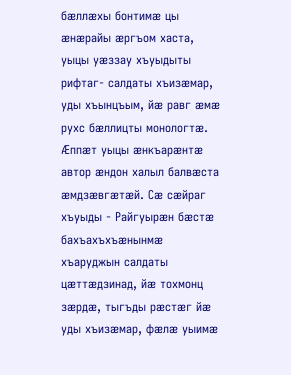бæллæхы бонтимæ цы æнæрайы æргъом хаста, уыцы уæззау хъуыдыты рифтаг- салдаты хъизæмар, уды хъынцъым, йæ равг æмæ рухс бæллицты монологтæ. Æппæт уыцы æнкъарæнтæ автор æндон халыл балвæста æмдзæвгæтæй. Сæ сæйраг хъуыды - Райгуырæн бæстæ бахъахъхъæнынмæ хъаруджын салдаты цæттæдзинад, йæ тохмонц зæрдæ, тыгъды рæстæг йæ уды хъизæмар, фæлæ уыимæ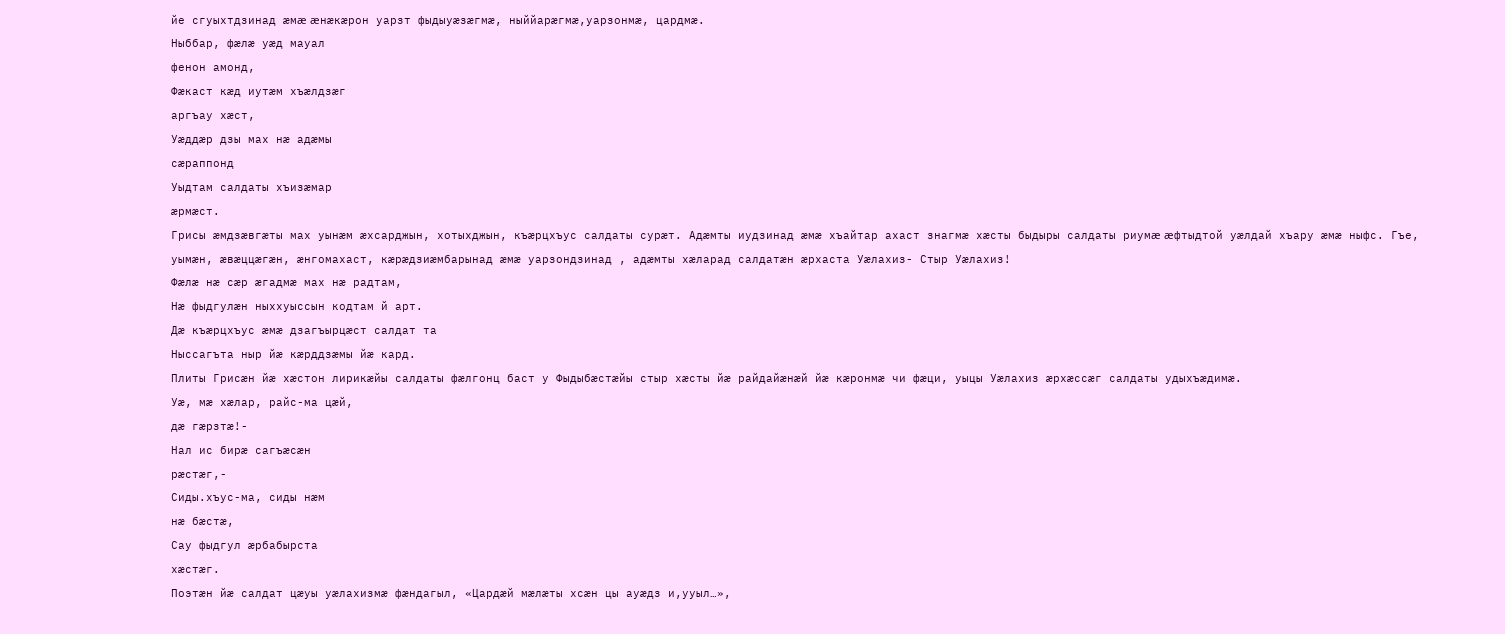йе сгуыхтдзинад æмæ æнæкæрон уарзт фыдыуæзæгмæ, ныййарæгмæ,уарзонмæ, цардмæ.
Ныббар, фæлæ уæд мауал
фенон амонд,
Фæкаст кæд иутæм хъæлдзæг
аргъау хæст,
Уæддæр дзы мах нæ адæмы
сæраппонд
Уыдтам салдаты хъизæмар
æрмæст.
Грисы æмдзæвгæты мах уынæм æхсарджын, хотыхджын, къæрцхъус салдаты сурæт. Адæмты иудзинад æмæ хъайтар ахаст знагмæ хæсты быдыры салдаты риумæ æфтыдтой уæлдай хъару æмæ ныфс. Гъе, уымæн, æвæццæгæн, æнгомахаст, кæрæдзиæмбарынад æмæ уарзондзинад , адæмты хæларад салдатæн æрхаста Уæлахиз- Стыр Уæлахиз!
Фæлæ нæ сæр æгадмæ мах нæ радтам,
Нæ фыдгулæн ныххуыссын кодтам й арт.
Дæ къæрцхъус æмæ дзагъырцæст салдат та
Ныссагъта ныр йæ кæрддзæмы йæ кард.
Плиты Грисæн йæ хæстон лирикæйы салдаты фæлгонц баст у Фыдыбæстæйы стыр хæсты йæ райдайæнæй йæ кæронмæ чи фæци, уыцы Уæлахиз æрхæссæг салдаты удыхъæдимæ.
Уæ, мæ хæлар, райс-ма цæй,
дæ гæрзтæ!-
Нал ис бирæ сагъæсæн
рæстæг,-
Сиды.хъус-ма, сиды нæм
нæ бæстæ,
Сау фыдгул æрбабырста
хæстæг.
Поэтæн йæ салдат цæуы уæлахизмæ фæндагыл, «Цардæй мæлæты хсæн цы ауæдз и,ууыл…»,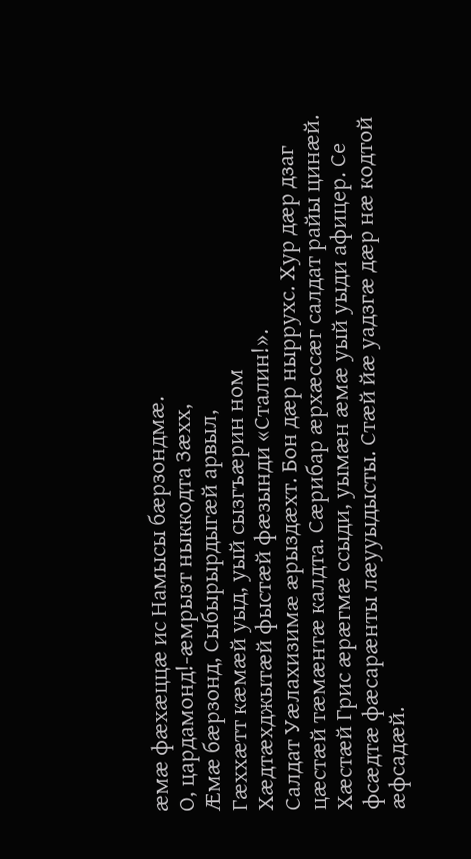æмæ фæхæццæ ис Намысы бæрзондмæ.
О, цардамонд!-æмрызт ныккодта Зæхх,
Æмæ бæрзонд, Сыбырырдыгæй арвыл,
Гæххæтт кæмæй уыд, уый сызгъæрин ном
Хæдтæхджытæй фыстæй фæзынди «Сталин!».
Салдат Уæлахизимæ æрыздæхт. Бон дæр ныррухс. Хур дæр дзаг цæстæй тæмæнтæ калдта. Сæрибар æрхæссæг салдат райы цинæй.
Хæстæй Грис æрæгмæ ссыди, уымæн æмæ уый уыди афицер. Се фсæдтæ фæсарæнты лæууыдысты. Стæй йæ уадзгæ дæр нæ кодтой æфсадæй.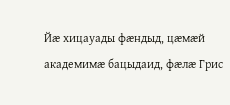Йæ хицауады фæндыд, цæмæй академимæ бацыдаид, фæлæ Грис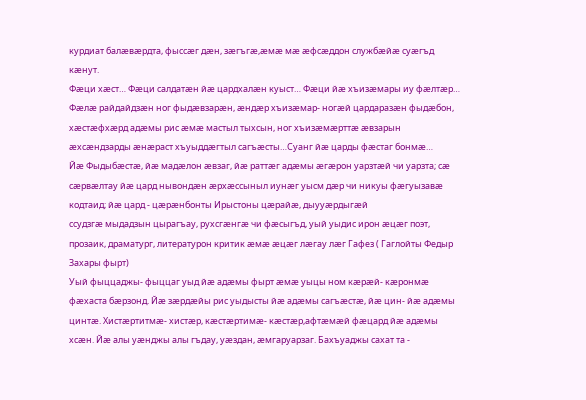курдиат балæвæрдта, фыссæг дæн, зæгъгæ,æмæ мæ æфсæддон службæйæ суæгъд кæнут.
Фæци хæст… Фæци салдатæн йæ цардхалæн куыст… Фæци йæ хъизæмары иу фæлтæр… Фæлæ райдайдзæн ног фыдæвзарæн, æндæр хъизæмар- ногæй цардаразæн фыдæбон, хæстæфхæрд адæмы рис æмæ мастыл тыхсын, ног хъизæмæрттæ æвзарын æхсæндзарды æнæраст хъуыддæгтыл сагъæсты…Суанг йæ царды фæстаг бонмæ…
Йæ Фыдыбæстæ, йæ мадæлон æвзаг, йæ раттæг адæмы æгæрон уарзтæй чи уарзта; сæ сæрвæлтау йæ цард нывондæн æрхæссыныл иунæг уысм дæр чи никуы фæгуызавæ кодтаид; йæ цард - цæрæнбонты Ирыстоны цæрайæ, дыууæрдыгæй
ссудзгæ мыдадзын цырагъау, рухсгæнгæ чи фæсыгъд, уый уыдис ирон æцæг поэт, прозаик, драматург, литературон критик æмæ æцæг лæгау лæг Гафез ( Гаглойты Федыр Захары фырт)
Уый фыццаджы- фыццаг уыд йæ адæмы фырт æмæ уыцы ном кæрæй- кæронмæ фæхаста бæрзонд. Йæ зæрдæйы рис уыдысты йæ адæмы сагъæстæ, йæ цин- йæ адæмы цинтæ. Хистæртитмæ- хистæр, кæстæртимæ- кæстæр,афтæмæй фæцард йæ адæмы хсæн. Йæ алы уæнджы алы гъдау, уæздан, æмгаруарзаг. Бахъуаджы сахат та -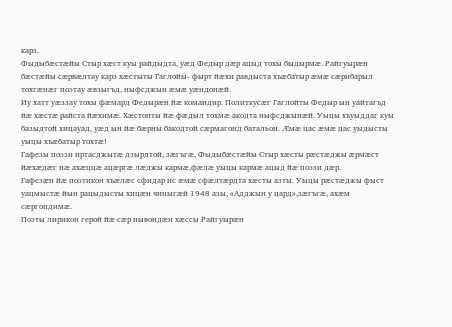карз.
Фыдыбæстæйы Стыр хæст куы райдыдта, уæд Федыр дæр ацыд тохы быдырмæ. Райгуырæн бæстæйы сæрвæлтау карз хæстыты Гаглойы- фырт йæхи равдыста хъæбатыр æмæ сæрибарыл тохгæнæг поэтау æвзыгъд, ныфсджын æмæ уæндонæй.
Иу хатт уæззау тохы фæмард Федырæн йæ командир. Политкусæг Гаглойты Федыр ын уайтагъд йæ хæстæ райста йæхимæ. Хæстонты йæ фæдыл тохмæ акодта ныфсджынæй. Уыцы хъуыддаг куы базыдтой хицауад, уæд ын йæ бæрны бакодтой сæрмагонд батальон. Æмæ цас æмæ цас уыдысты уыцы хъæбатыр тохтæ!
Гафезы поэзи иртасджытæ дзырдтой, зæгъгæ, Фыдыбæстæйы Стыр хæсты рæстæджы æрмæст йæхæдæг нæ ахæццæ ацæргæ лæджы кармæ,фæлæ уыцы кармæ ацыд йæ поэзи дæр.
Гафезæн йæ поэтикон хъæлæс сфидар ис æмæ сфæлтæрдта хæсты азты. Уыцы рæстæджы фыст уацмыстæ йын рацыдысты хицæн чиныгæй 1948 азы, «Адджын у цард»,зæгъгæ, ахæм сæргондимæ.
Поэты лирикон герой йæ сæр нывондæн хæссы Райгуырæн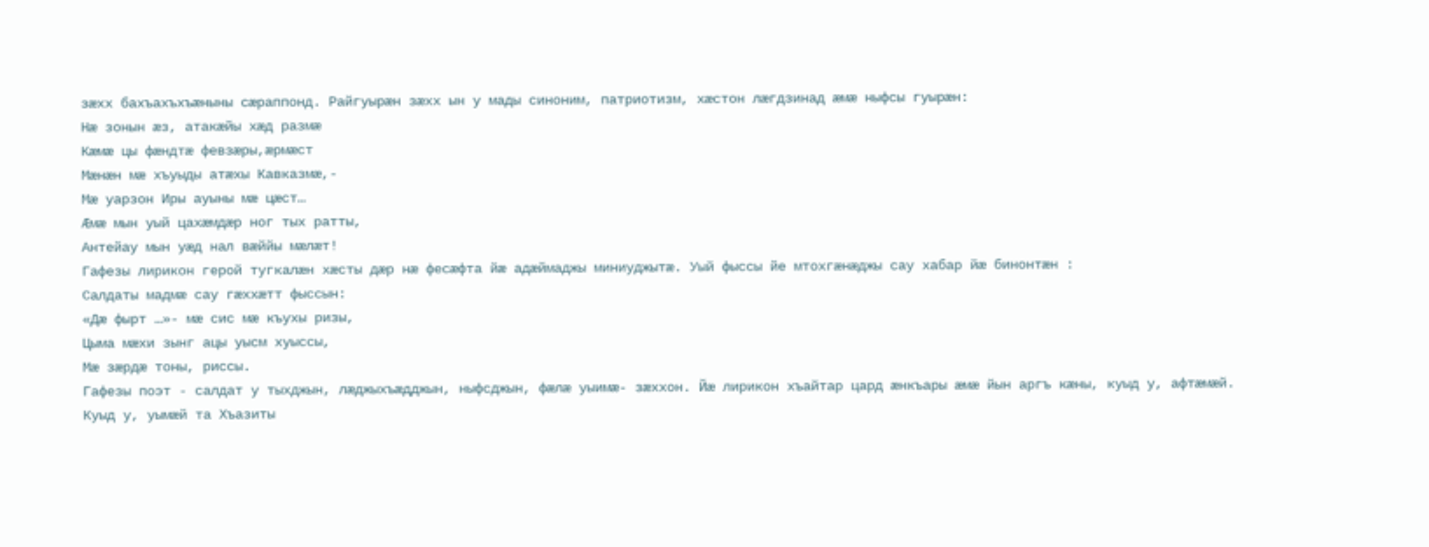зæхх бахъахъхъæныны сæраппонд. Райгуырæн зæхх ын у мады синоним, патриотизм, хæстон лæгдзинад æмæ ныфсы гуырæн:
Нæ зонын æз, атакæйы хæд размæ
Кæмæ цы фæндтæ февзæры,æрмæст
Мæнæн мæ хъуыды атæхы Кавказмæ,-
Мæ уарзон Иры ауыны мæ цæст…
Æмæ мын уый цахæмдæр ног тых ратты,
Антейау мын уæд нал вæййы мæлæт!
Гафезы лирикон герой тугкалæн хæсты дæр нæ фесæфта йæ адæймаджы миниуджытæ. Уый фыссы йе мтохгæнæджы сау хабар йæ бинонтæн :
Салдаты мадмæ сау гæххæтт фыссын:
«Дæ фырт …»- мæ сис мæ къухы ризы,
Цыма мæхи зынг ацы уысм хуыссы,
Мæ зæрдæ тоны, риссы.
Гафезы поэт - салдат у тыхджын, лæджыхъæдджын, ныфсджын, фæлæ уыимæ- зæххон. Йæ лирикон хъайтар цард æнкъары æмæ йын аргъ кæны, куыд у, афтæмæй.
Куыд у, уымæй та Хъазиты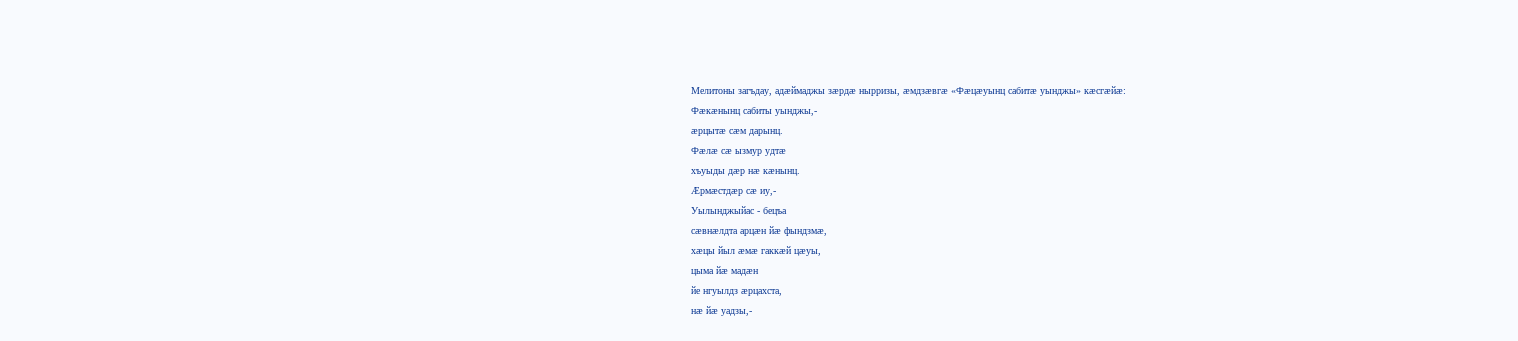Мелитоны загъдау, адæймаджы зæрдæ нырризы, æмдзæвгæ «Фæцæуынц сабитæ уынджы» кæсгæйæ:
Фæкæнынц сабиты уынджы,-
æрцытæ сæм дарынц.
Фæлæ сæ ызмур удтæ
хъуыды дæр нæ кæнынц.
Æрмæстдæр сæ иу,-
Уылынджыйас - бецъа
сæвнæлдта арцæн йæ фындзмæ,
хæцы йыл æмæ гаккæй цæуы,
цыма йæ мадæн
йе нгуылдз æрцахста,
нæ йæ уадзы,-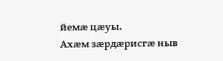йемæ цæуы.
Ахæм зæрдæрисгæ ныв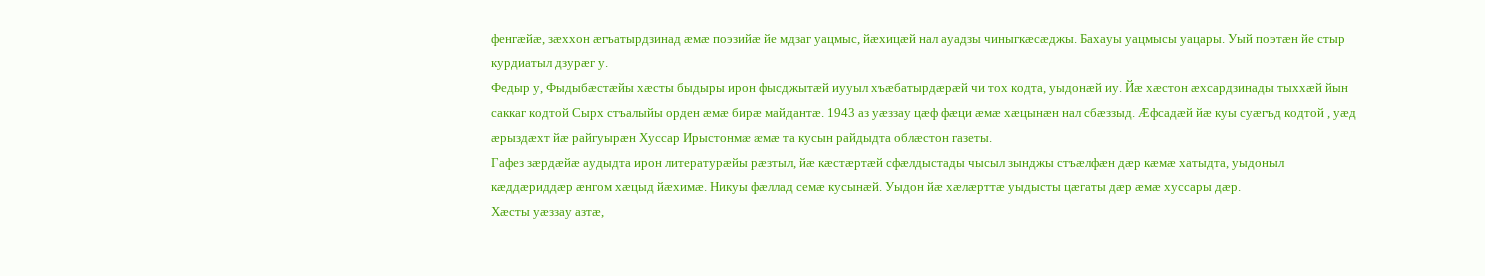фенгæйæ, зæххон æгъатырдзинад æмæ поэзийæ йе мдзаг уацмыс, йæхицæй нал ауадзы чиныгкæсæджы. Бахауы уацмысы уацары. Уый поэтæн йе стыр курдиатыл дзурæг у.
Федыр у, Фыдыбæстæйы хæсты быдыры ирон фысджытæй иууыл хъæбатырдæрæй чи тох кодта, уыдонæй иу. Йæ хæстон æхсардзинады тыххæй йын саккаг кодтой Сырх стъалыйы орден æмæ бирæ майдантæ. 1943 аз уæззау цæф фæци æмæ хæцынæн нал сбæззыд. Æфсадæй йæ куы суæгъд кодтой , уæд
æрыздæхт йæ райгуырæн Хуссар Ирыстонмæ æмæ та кусын райдыдта облæстон газеты.
Гафез зæрдæйæ аудыдта ирон литературæйы рæзтыл, йæ кæстæртæй сфæлдыстады чысыл зынджы стъæлфæн дæр кæмæ хатыдта, уыдоныл кæддæриддæр æнгом хæцыд йæхимæ. Никуы фæллад семæ кусынæй. Уыдон йæ хæлæрттæ уыдысты цæгаты дæр æмæ хуссары дæр.
Хæсты уæззау азтæ,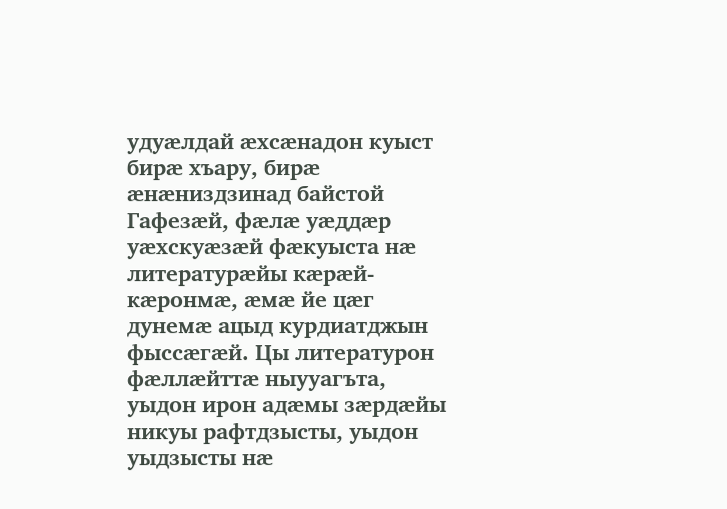удуæлдай æхсæнадон куыст бирæ хъару, бирæ æнæниздзинад байстой Гафезæй, фæлæ уæддæр уæхскуæзæй фæкуыста нæ литературæйы кæрæй- кæронмæ, æмæ йе цæг дунемæ ацыд курдиатджын фыссæгæй. Цы литературон фæллæйттæ ныууагъта, уыдон ирон адæмы зæрдæйы никуы рафтдзысты, уыдон уыдзысты нæ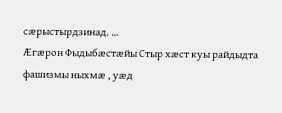сæрыстырдзинад. …
Æгæрон Фыдыбæстæйы Стыр хæст куы райдыдта фашизмы ныхмæ , уæд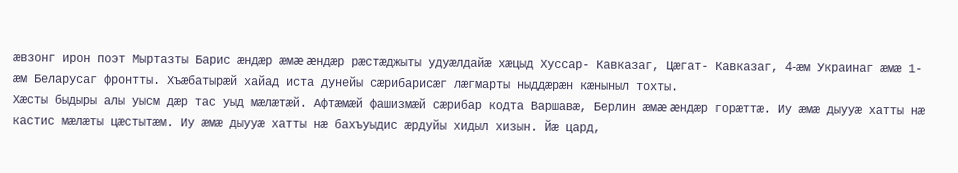æвзонг ирон поэт Мыртазты Барис æндæр æмæ æндæр рæстæджыты удуæлдайæ хæцыд Хуссар- Кавказаг, Цæгат- Кавказаг, 4-æм Украинаг æмæ 1- æм Беларусаг фронтты. Хъæбатырæй хайад иста дунейы сæрибарисæг лæгмарты ныддæрæн кæныныл тохты.
Хæсты быдыры алы уысм дæр тас уыд мæлæтæй. Афтæмæй фашизмæй сæрибар кодта Варшавæ, Берлин æмæ æндæр горæттæ. Иу æмæ дыууæ хатты нæ кастис мæлæты цæстытæм. Иу æмæ дыууæ хатты нæ бахъуыдис æрдуйы хидыл хизын. Йæ цард,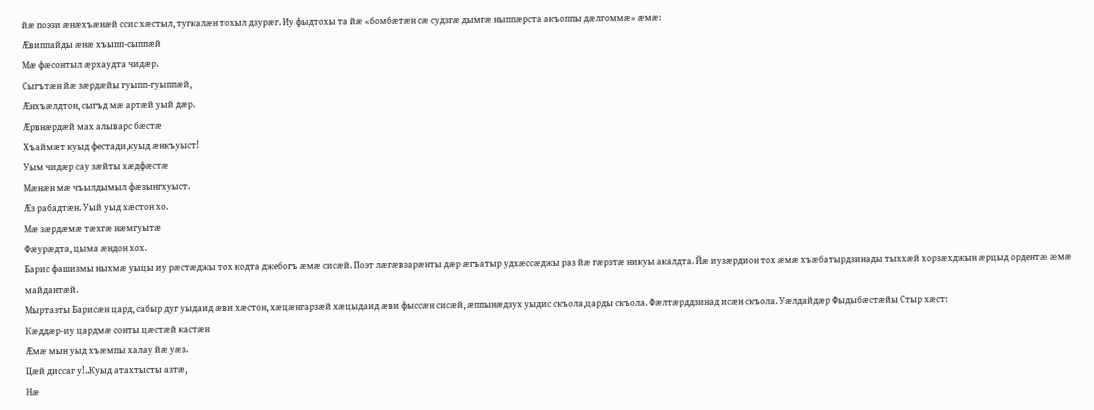йæ поэзи æнæхъæнæй ссис хæстыл, тугкалæн тохыл дзурæг. Иу фыдтохы та йæ «бомбæтæн сæ судзгæ дымгæ ныппæрста акъоппы дæлгоммæ» æмæ:
Æвиппайды æнæ хъыпп-сыппæй
Мæ фæсонтыл æрхаудта чидæр.
Сыгътæн йæ зæрдæйы гуыпп-гуыппæй,
Æнхъæлдтон, сыгъд мæ артæй уый дæр.
Æрвнæрдæй мах алыварс бæстæ
Хъаймæт куыд фестади,куыд æнкъуыст!
Уым чидæр сау зæйты хæдфæстæ
Мæнæн мæ чъылдымыл фæзынгхуыст.
Æз рабадтæн. Уый уыд хæстон хо.
Мæ зæрдæмæ тæхгæ нæмгуытæ
Фæурæдта, цыма æндон хох.
Барис фашизмы ныхмæ уыцы иу рæстæджы тох кодта джебогъ æмæ сисæй. Поэт лæгæвзарæнты дæр æгъатыр удхæссæджы раз йæ гæрзтæ никуы акалдта. Йæ иузæрдион тох æмæ хъæбатырдзинады тыххæй хорзæхджын æрцыд ордентæ æмæ майдантæй.
Мыртазты Барисæн цард, сабыр дуг уыдаид æви хæстон, хæцæнгарзæй хæцыдаид æви фыссæн сисæй, æппынæдзух уыдис скъола,царды скъола. Фæлтæрддзинад исæн скъола. Уæлдайдæр Фыдыбæстæйы Стыр хæст:
Кæддæр-иу цардмæ сонты цæстæй кастæн
Æмæ мын уыд хъæмпы халау йæ уæз.
Цæй диссаг у!..Куыд атахтысты азтæ,
Нæ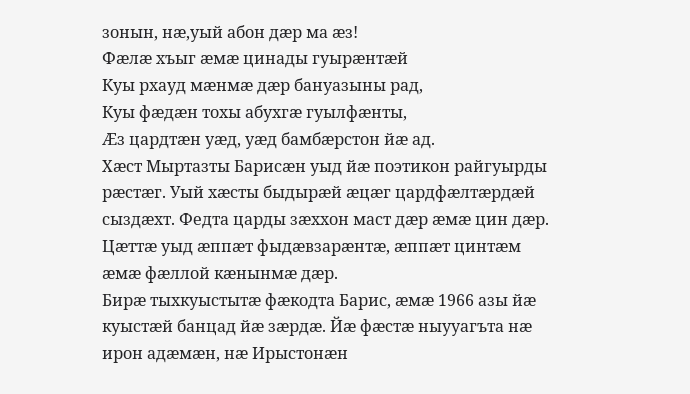зонын, нæ,уый абон дæр ма æз!
Фæлæ хъыг æмæ цинады гуырæнтæй
Куы рхауд мæнмæ дæр бануазыны рад,
Куы фæдæн тохы абухгæ гуылфæнты,
Æз цардтæн уæд, уæд бамбæрстон йæ ад.
Хæст Мыртазты Барисæн уыд йæ поэтикон райгуырды рæстæг. Уый хæсты быдырæй æцæг цардфæлтæрдæй сыздæхт. Федта царды зæххон маст дæр æмæ цин дæр. Цæттæ уыд æппæт фыдæвзарæнтæ, æппæт цинтæм æмæ фæллой кæнынмæ дæр.
Бирæ тыхкуыстытæ фæкодта Барис, æмæ 1966 азы йæ куыстæй банцад йæ зæрдæ. Йæ фæстæ ныууагъта нæ ирон адæмæн, нæ Ирыстонæн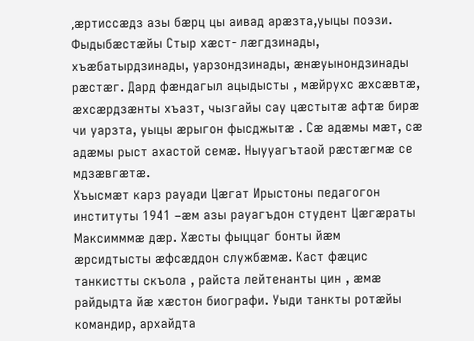,æртиссæдз азы бæрц цы аивад арæзта,уыцы поэзи.
Фыдыбæстæйы Стыр хæст- лæгдзинады, хъæбатырдзинады, уарзондзинады, æнæуынондзинады рæстæг. Дард фæндагыл ацыдысты , мæйрухс æхсæвтæ, æхсæрдзæнты хъазт, чызгайы сау цæстытæ афтæ бирæ чи уарзта, уыцы æрыгон фысджытæ . Сæ адæмы мæт, сæ адæмы рыст ахастой семæ. Ныууагътаой рæстæгмæ се мдзæвгæтæ.
Хъысмæт карз рауади Цæгат Ирыстоны педагогон институты 1941 –æм азы рауагъдон студент Цæгæраты Максимммæ дæр. Хæсты фыццаг бонты йæм
æрсидтысты æфсæддон службæмæ. Каст фæцис танкистты скъола , райста лейтенанты цин , æмæ райдыдта йæ хæстон биографи. Уыди танкты ротæйы командир, архайдта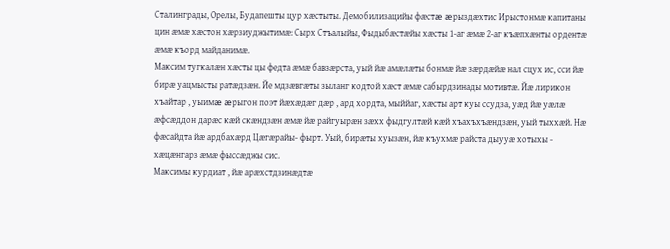Сталинграды, Орелы, Будапешты цур хæстыты. Демобилизацийы фæстæ æрыздæхтис Ирыстонмæ капитаны цин æмæ хæстон хæрзиуджытимæ: Сырх Стъалыйы, Фыдыбæстæйы хæсты 1-аг æмæ 2-аг къæпхæнты ордентæ æмæ къорд майданимæ.
Максим тугкалæн хæсты цы федта æмæ бавзæрста, уый йæ амæлæты бонмæ йæ зæрдæйæ нал сцух ис, сси йæ бирæ уацмысты ратæдзæн. Йе мдзæвгæты зыланг кодтой хæст æмæ сабырдзинады мотивтæ. Йæ лирикон хъайтар , уыимæ æрыгон поэт йæхæдæг дæр , ард хордта, мыййаг, хæсты арт куы ссудза, уæд йæ уæлæ æфсæддон дарæс кæй скæндзæн æмæ йæ райгуырæн зæхх фыдгултæй кæй хъахъхъæндзæн, уый тыххæй. Нæ фæсайдта йæ ардбахæрд Цæгæрайы- фырт. Уый, бирæты хуызæн, йæ къухмæ райста дыууæ хотыхы - хæцæнгарз æмæ фыссæджы сис.
Максимы курдиат , йæ арæхстдзинæдтæ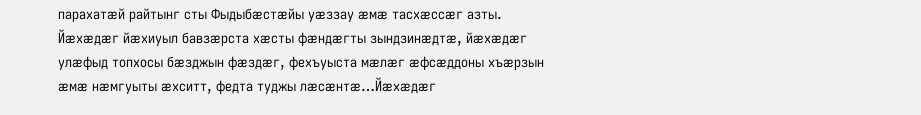парахатæй райтынг сты Фыдыбæстæйы уæззау æмæ тасхæссæг азты. Йæхæдæг йæхиуыл бавзæрста хæсты фæндæгты зындзинæдтæ, йæхæдæг улæфыд топхосы бæзджын фæздæг, фехъуыста мæлæг æфсæддоны хъæрзын æмæ нæмгуыты æхситт, федта туджы лæсæнтæ…Йæхæдæг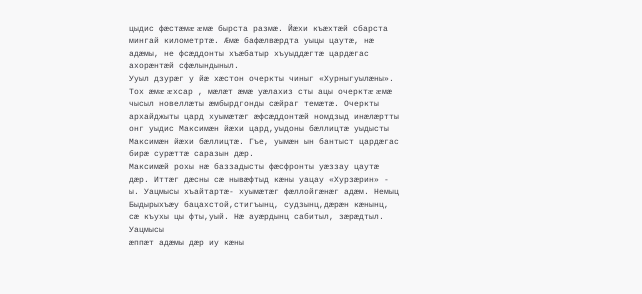цыдис фæстæмæ æмæ бырста размæ. Йæхи къæхтæй сбарста мингай километртæ. Æмæ бафæлвæрдта уыцы цаутæ, нæ адæмы, не фсæддонты хъæбатыр хъуыддæгтæ цардæгас ахорæнтæй сфæлындыныл.
Ууыл дзурæг у йæ хæстон очеркты чиныг «Хурныгуылæны». Тох æмæ æхсар , мæлæт æмæ уæлахиз сты ацы очерктæ æмæ чысыл новеллæты æмбырдгонды сæйраг темæтæ. Очеркты архайджыты цард хуымæтæг æфсæддонтæй номдзыд инæлæртты онг уыдис Максимæн йæхи цард,уыдоны бæллицтæ уыдысты Максимæн йæхи бæллицтæ. Гъе, уымæн ын бантыст цардæгас бирæ сурæттæ саразын дæр.
Максимæй рохы нæ баззадысты фæсфронты уæззау цаутæ дæр. Иттæг дæсны сæ нывæфтыд кæны уацау «Хурзæрин» - ы. Уацмысы хъайтартæ- хуымæтæг фæллойгæнæг адæм. Немыц Быдырыхъæу бацахстой,стигъынц, судзынц,дæрæн кæнынц, сæ къухы цы фты,уый. Нæ ауæрдынц сабитыл, зæрæдтыл. Уацмысы
æппæт адæмы дæр иу кæны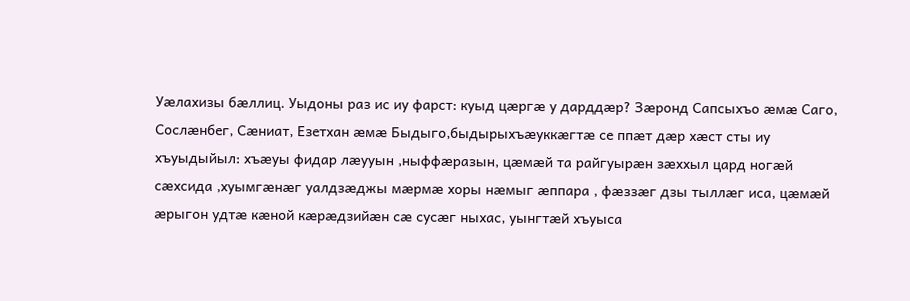Уæлахизы бæллиц. Уыдоны раз ис иу фарст: куыд цæргæ у дарддæр? Зæронд Сапсыхъо æмæ Саго, Сослæнбег, Сæниат, Езетхан æмæ Быдыго,быдырыхъæуккæгтæ се ппæт дæр хæст сты иу хъуыдыйыл: хъæуы фидар лæууын ,ныффæразын, цæмæй та райгуырæн зæххыл цард ногæй сæхсида ,хуымгæнæг уалдзæджы мæрмæ хоры нæмыг æппара , фæззæг дзы тыллæг иса, цæмæй æрыгон удтæ кæной кæрæдзийæн сæ сусæг ныхас, уынгтæй хъуыса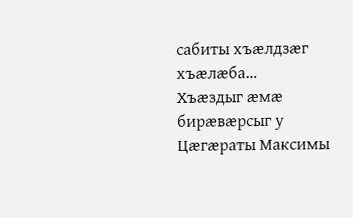сабиты хъæлдзæг хъæлæба…
Хъæздыг æмæ бирæвæрсыг у Цæгæраты Максимы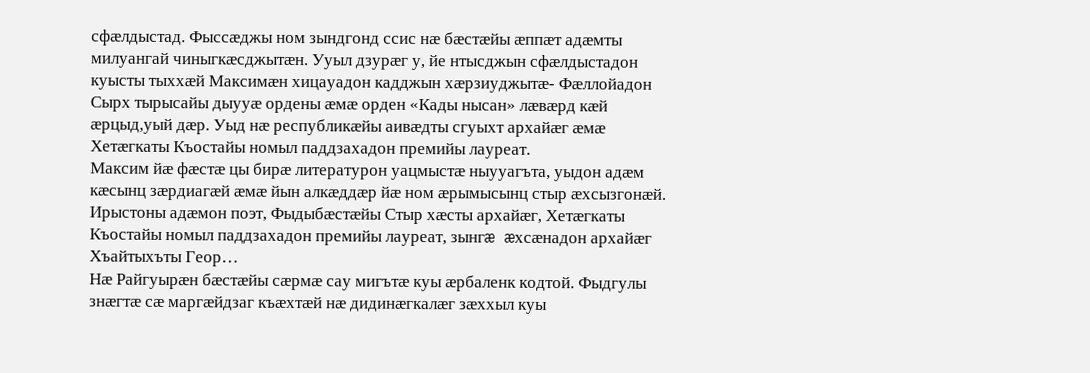сфæлдыстад. Фыссæджы ном зындгонд ссис нæ бæстæйы æппæт адæмты милуангай чиныгкæсджытæн. Ууыл дзурæг у, йе нтысджын сфæлдыстадон куысты тыххæй Максимæн хицауадон кадджын хæрзиуджытæ- Фæллойадон Сырх тырысайы дыууæ ордены æмæ орден «Кады нысан» лæвæрд кæй æрцыд,уый дæр. Уыд нæ республикæйы аивæдты сгуыхт архайæг æмæ Хетæгкаты Къостайы номыл паддзахадон премийы лауреат.
Максим йæ фæстæ цы бирæ литературон уацмыстæ ныууагъта, уыдон адæм кæсынц зæрдиагæй æмæ йын алкæддæр йæ ном æрымысынц стыр æхсызгонæй.
Ирыстоны адæмон поэт, Фыдыбæстæйы Стыр хæсты архайæг, Хетæгкаты Къостайы номыл паддзахадон премийы лауреат, зынгæ æхсæнадон архайæг Хъайтыхъты Геор…
Нæ Райгуырæн бæстæйы сæрмæ сау мигътæ куы æрбаленк кодтой. Фыдгулы знæгтæ сæ маргæйдзаг къæхтæй нæ дидинæгкалæг зæххыл куы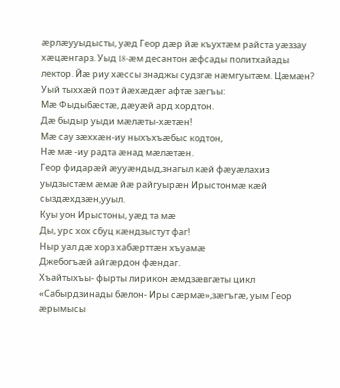æрлæууыдысты, уæд Геор дæр йæ къухтæм райста уæззау хæцæнгарз. Уыд 18-æм десантон æфсады политхайады лектор. Йæ риу хæссы знаджы судзгæ нæмгуытæм. Цæмæн? Уый тыххæй поэт йæхæдæг афтæ зæгъы:
Мæ Фыдыбæстæ, дæуæй ард хордтон.
Дæ быдыр уыди мæлæты-хæтæн!
Мæ сау зæххæн-иу ныхъхъæбыс кодтон,
Нæ мæ -иу радта æнад мæлæтæн.
Геор фидарæй æууæндыд,знагыл кæй фæуæлахиз уыдзыстæм æмæ йæ райгуырæн Ирыстонмæ кæй сыздæхдзæн,ууыл.
Куы уон Ирыстоны, уæд та мæ
Ды, урс хох сбуц кæндзыстут фаг!
Ныр уал дæ хорз хабæрттæн хъуамæ
Джебогъæй айгæрдон фæндаг.
Хъайтыхъы- фырты лирикон æмдзæвгæты цикл «Сабырдзинады бæлон- Иры сæрмæ»,зæгъгæ, уым Геор æрымысы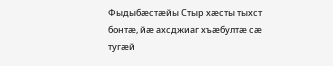Фыдыбæстæйы Стыр хæсты тыхст бонтæ, йæ ахсджиаг хъæбултæ сæ тугæй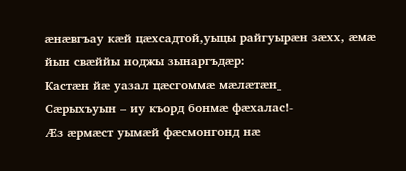æнæвгъау кæй цæхсадтой,уыцы райгуырæн зæхх, æмæ йын свæййы ноджы зынаргъдæр:
Кастæн йæ уазал цæсгоммæ мæлæтæн_
Сæрыхъуын – иу къорд бонмæ фæхалас!-
Æз æрмæст уымæй фæсмонгонд нæ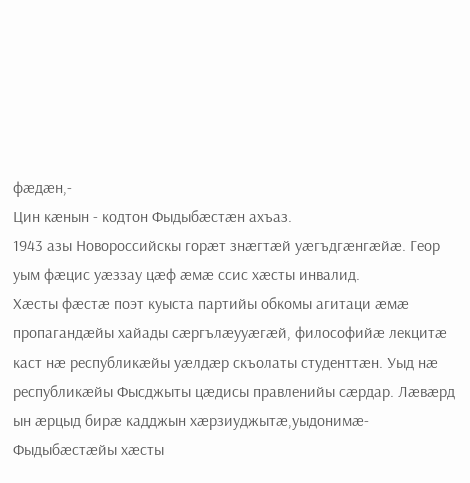фæдæн,-
Цин кæнын - кодтон Фыдыбæстæн ахъаз.
1943 азы Новороссийскы горæт знæгтæй уæгъдгæнгæйæ. Геор уым фæцис уæззау цæф æмæ ссис хæсты инвалид.
Хæсты фæстæ поэт куыста партийы обкомы агитаци æмæ пропагандæйы хайады сæргълæууæгæй, философийæ лекцитæ каст нæ республикæйы уæлдæр скъолаты студенттæн. Уыд нæ республикæйы Фысджыты цæдисы правленийы сæрдар. Лæвæрд ын æрцыд бирæ кадджын хæрзиуджытæ,уыдонимæ- Фыдыбæстæйы хæсты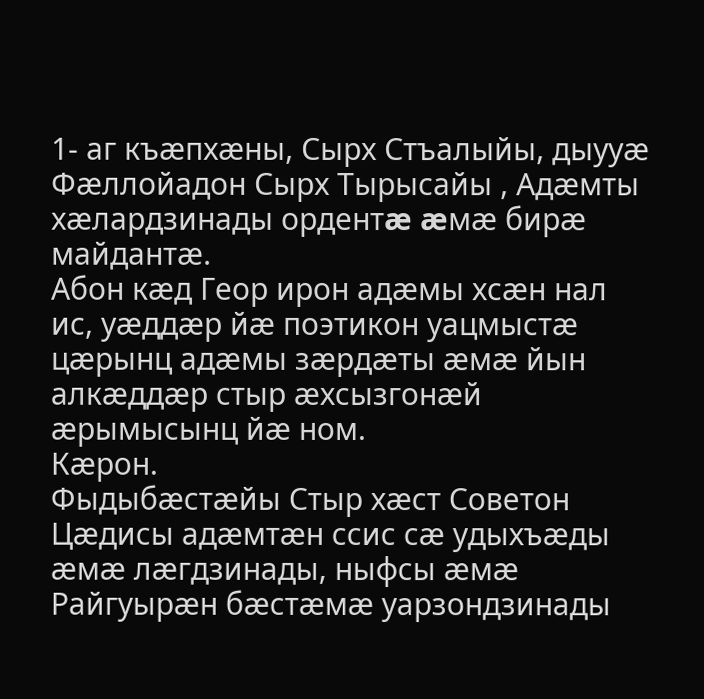1- аг къæпхæны, Сырх Стъалыйы, дыууæ Фæллойадон Сырх Тырысайы , Адæмты хæлардзинады ордентæ æмæ бирæ майдантæ.
Абон кæд Геор ирон адæмы хсæн нал ис, уæддæр йæ поэтикон уацмыстæ цæрынц адæмы зæрдæты æмæ йын алкæддæр стыр æхсызгонæй æрымысынц йæ ном.
Кæрон.
Фыдыбæстæйы Стыр хæст Советон Цæдисы адæмтæн ссис сæ удыхъæды æмæ лæгдзинады, ныфсы æмæ Райгуырæн бæстæмæ уарзондзинады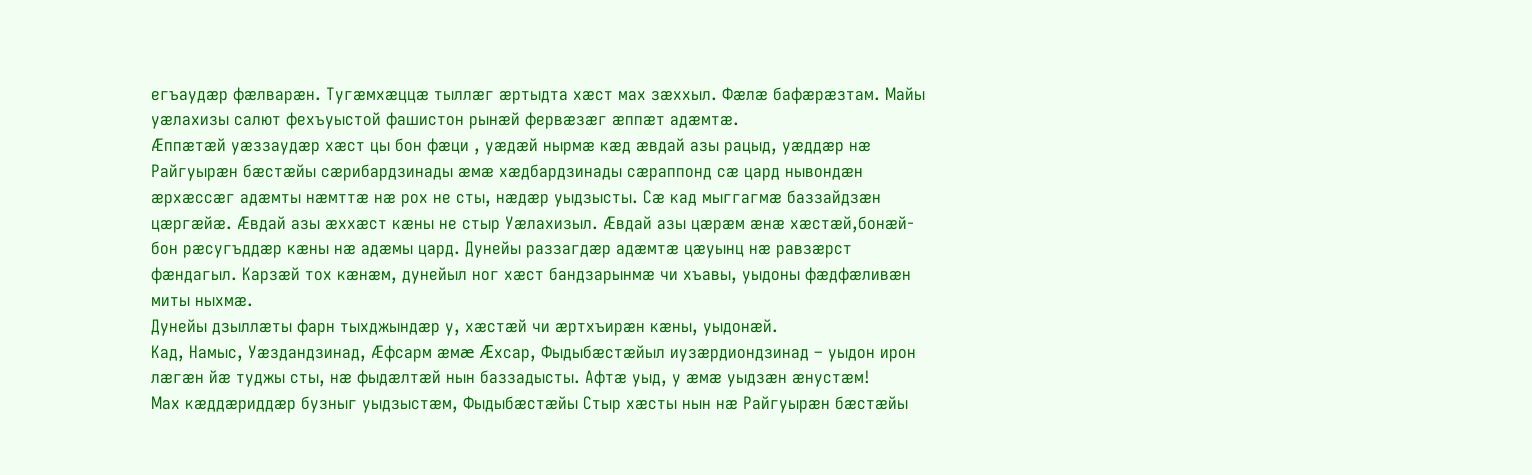егъаудæр фæлварæн. Тугæмхæццæ тыллæг æртыдта хæст мах зæххыл. Фæлæ бафæрæзтам. Майы уæлахизы салют фехъуыстой фашистон рынæй фервæзæг æппæт адæмтæ.
Æппæтæй уæззаудæр хæст цы бон фæци , уæдæй нырмæ кæд æвдай азы рацыд, уæддæр нæ Райгуырæн бæстæйы сæрибардзинады æмæ хæдбардзинады сæраппонд сæ цард нывондæн æрхæссæг адæмты нæмттæ нæ рох не сты, нæдæр уыдзысты. Сæ кад мыггагмæ баззайдзæн цæргæйæ. Æвдай азы æххæст кæны не стыр Уæлахизыл. Æвдай азы цæрæм æнæ хæстæй,бонæй- бон рæсугъддæр кæны нæ адæмы цард. Дунейы раззагдæр адæмтæ цæуынц нæ равзæрст фæндагыл. Карзæй тох кæнæм, дунейыл ног хæст бандзарынмæ чи хъавы, уыдоны фæдфæливæн миты ныхмæ.
Дунейы дзыллæты фарн тыхджындæр у, хæстæй чи æртхъирæн кæны, уыдонæй.
Кад, Намыс, Уæздандзинад, Æфсарм æмæ Æхсар, Фыдыбæстæйыл иузæрдиондзинад – уыдон ирон лæгæн йæ туджы сты, нæ фыдæлтæй нын баззадысты. Афтæ уыд, у æмæ уыдзæн æнустæм!
Мах кæддæриддæр бузныг уыдзыстæм, Фыдыбæстæйы Стыр хæсты нын нæ Райгуырæн бæстæйы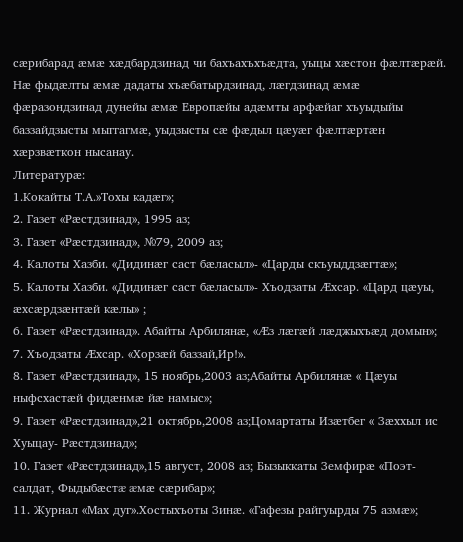сæрибарад æмæ хæдбардзинад чи бахъахъхъæдта, уыцы хæстон фæлтæрæй. Нæ фыдæлты æмæ дадаты хъæбатырдзинад, лæгдзинад æмæ фæразондзинад дунейы æмæ Европæйы адæмты арфæйаг хъуыдыйы баззайдзысты мыггагмæ, уыдзысты сæ фæдыл цæуæг фæлтæртæн хæрзвæткон нысанау.
Литературæ:
1.Кокайты Т.А.»Тохы кадæг»;
2. Газет «Рæстдзинад», 1995 аз;
3. Газет «Рæстдзинад», №79, 2009 аз;
4. Калоты Хазби. «Дидинæг саст бæласыл»- «Царды скъуыддзæгтæ»;
5. Калоты Хазби. «Дидинæг саст бæласыл»- Хъодзаты Æхсар. «Цард цæуы, æхсæрдзæнтæй кæлы» ;
6. Газет «Рæстдзинад». Абайты Арбилянæ, «Æз лæгæй лæджыхъæд домын»;
7. Хъодзаты Æхсар. «Хорзæй баззай,Ир!».
8. Газет «Рæстдзинад», 15 ноябрь,2003 аз;Абайты Арбилянæ « Цæуы ныфсхастæй фидæнмæ йæ намыс»;
9. Газет «Рæстдзинад»,21 октябрь,2008 аз;Цомартаты Изæтбег « Зæххыл ис Хуыцау- Рæстдзинад»;
10. Газет «Рæстдзинад»,15 август, 2008 аз; Бызыккаты Земфирæ «Поэт- салдат, Фыдыбæстæ æмæ сæрибар»;
11. Журнал «Мах дуг».Хостыхъоты Зинæ. «Гафезы райгуырды 75 азмæ»;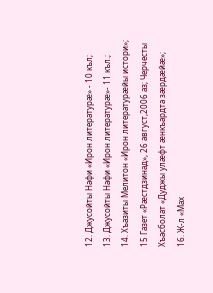12. Джусойты Нафи «Ирон литературæ» - 10 къл;
13. Джусойты Нафи «Ирон литературæ»- 11 къл.;
14. Хъазиты Мелитон «Ирон литературæйы истори»;
15 Газет «Рæстдзинад», 26 август,2006 аз; Черчесты Хъасболат «Дуджы улæфт æнкъардта зæрдæйæ»;
16. Ж-л «Мах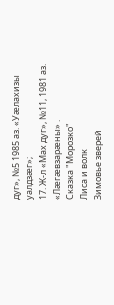дуг», №5 1985 аз. «Уæлахизы уалдзæг»;
17. Ж-л «Мах дуг», №11, 1981 аз. «Лæгæвзарæны» .
Сказка "Морозко"
Лиса и волк
Зимовье зверей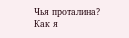Чья проталина?
Как я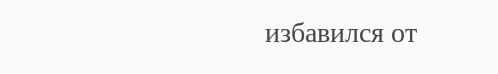избавился от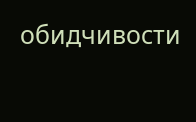обидчивости